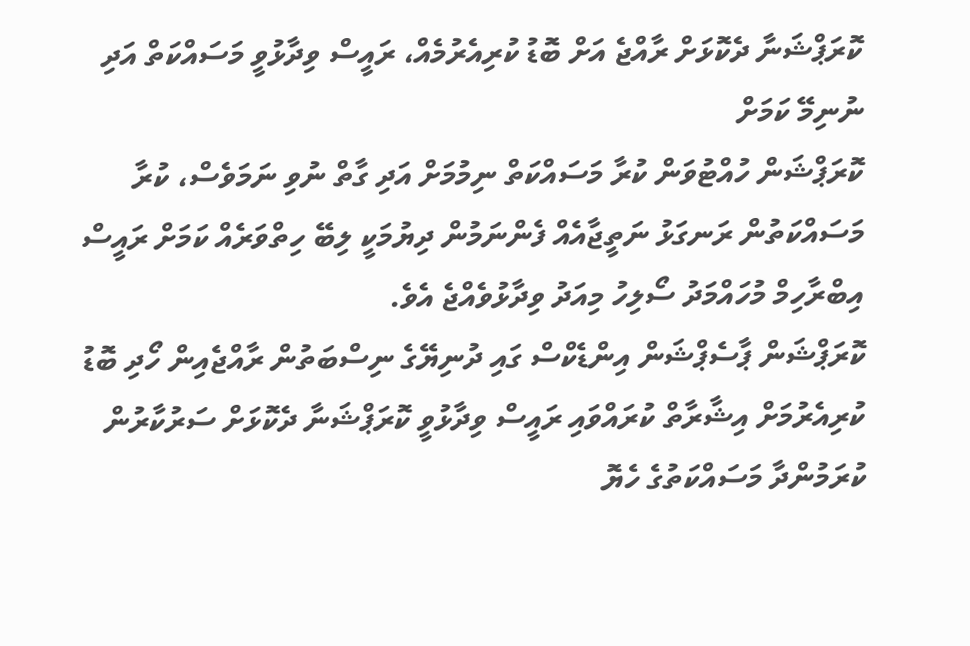ކޮރަޕްޝަނާ ދެކޮޅަށް ރާއްޖެ އަށް ބޮޑު ކުރިއެރުމެއް، ރައީސް ވިދާޅުވީ މަސައްކަތް އަދި ނުނިމޭ ކަމަށް
ކޮރަޕްޝަން ހުއްޓުވަން ކުރާ މަސައްކަތް ނިމުމަށް އަދި ގާތް ނުވި ނަމަވެސް، ކުރާ މަސައްކަތުން ރަނގަޅު ނަތީޖާއެއް ފެންނަމުން ދިޔުމަކީ ލިބޭ ހިތްވަރެއް ކަމަށް ރައީސް އިބްރާހިމް މުހައްމަދު ސޯލިހު މިއަދު ވިދާޅުވެއްޖެ އެވެ.
ކޮރަޕްޝަން ޕާސެޕްޝަން އިންޑެކްސް ގައި ދުނިޔޭގެ ނިސްބަތުން ރާއްޖެއިން ހޯދި ބޮޑު ކުރިއެރުމަށް އިޝާރާތް ކުރައްވައި ރައީސް ވިދާޅުވީ ކޮރަޕްޝަނާ ދެކޮޅަށް ސަރުކާރުން ކުރަމުންދާ މަސައްކަތުގެ ހެޔޮ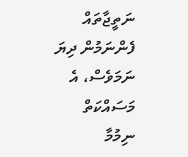ނަތީޖާތައް ފެންނަމުން ދިޔަ ނަމަވެސް، އެ މަސައްކަތް ނިމުމާ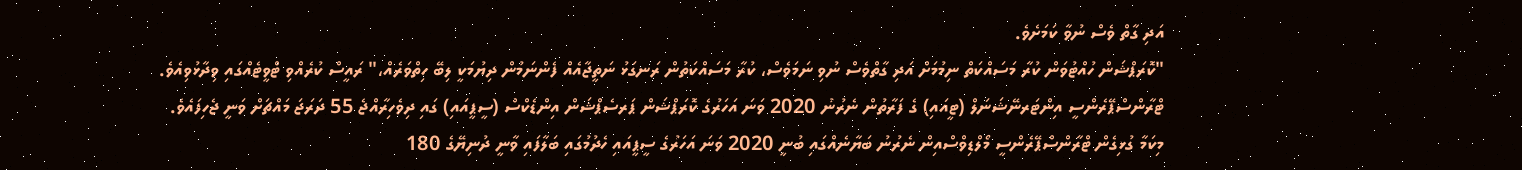އަދި ގާތް ވެސް ނުވާ ކަމަށެވެ.
"ކޮރަޕްޝަން ހުއްޓުވަން ކުރާ މަސައްކަތް ނިމުމަށް އަދި ގާތްވެސް ނުވި ނަމަވެސް، ކުރާ މަސައްކަތުން ރަނގަޅު ނަތީޖާއެއް ފެންނަމުން ދިޔުމަކީ ލިބޭ ހިތްވަރެއް،" ރައީސް ކުރެއްވި ޓްވީޓެއްގައި ވިދާޅުވިއެވެ.
ޓްރާންސްޕޭރެންސީ އިންޓަރނޭޝަނަލް (ޓީއައި) ގެ ފަރާތުން ނެރުނު 2020 ވަނަ އަހަރުގެ ކޮރަޕްޝަން ޕަރސެޕްޝަން އިންޑެކްސް (ސީޕީއައި) ގައި ދިވެހިރާއްޖެ 55 ދަރަޖަ މައްޗަށް ވަނީ ޖެހިފައެވެ.
މިކަމާ ގުޅިގެން ޓްރާންސްޕޭރެންސީ މޯލްޑިވްސްއިން ނެރުނު ބަޔާނެއްގައި ބުނީ 2020 ވަނަ އަހަރުގެ ސީޕީއައި ހެދުމުގައި ބަލާފައި ވާނީ ދުނިޔޭގެ 180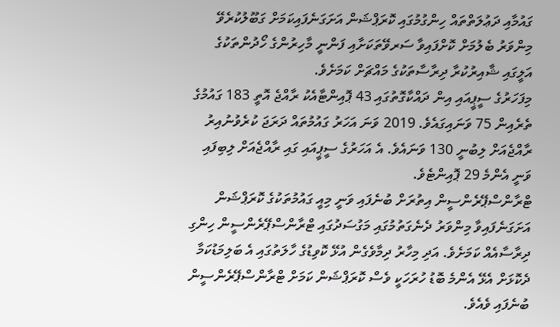ގައުމާއި ދަޢުލަތްތައް ހިންގުމުގައި ކޮރަޕްޝަން އަށަގަނެފައިކަމަށް ގަބޫލުކުރެވޭ މިންވަރު ބެލުމަށް ކޮށްފައިވާ ސަރވޭތަކަށާއި ފަންނީ މާހިރުންގެ ހޯދުންތަކުގެ އަލީގައި ޝާއިރުކުރާ ދިރާސާތަކުގެ މައްޗަށް ކަމަށެވެ.
މިފަހަރުގެ ސީޕީއައި އިން ދައްކާގޮތުގައި 43 ޕޮއިންޓާއެކު ރާއްޖެ އޮތީ 183 ގައުމުގެ ތެރެއިން 75 ވަނައިގައެވެ. 2019 ވަނަ އަހަރު ގައުމުތައް ދަރަޖަ ކުރެވުނުއިރު ރާއްޖެއަށް ލިބުނީ 130 ވަނައެވެ. އެ އަހަރުގެ ސީޕީއައި ގައި ރާއްޖެއަށް ލިބިފައި ވަނީ އެންމެ 29 ޕޮއިންޓެވެ.
ޓްރާންސްޕޭރެންސީން އިތުރަށް ބުނެފައި ވަނީ މިއީ ގައުމުތަކުގެ ކޮރަޕްޝަން އަށަގަނެފައިވާ މިންވަރު ދެނެގަތުމުގައި މަގުސަދުގައި ޓްރާންސްޕޭރެންސީން ހިންގި ދިރާސާއެއް ކަމަށެވެ. އަދި މިހާރު ދިމާވެގެން އުޅޭ ކޮވިޑުގެ ހާލަތުގައި އެ ބަލިމަޑުކަމާ ދެކޮޅަށް އެޅޭ އެންމެ ބޮޑު ހުރަހަކީ ވެސް ކޮރަޕްޝަން ކަމަށް ޓްރާންސްޕޭރެންސީން ބުނެފައި ވެއެވެ.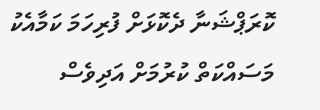ކޮރަޕްޝަނާ ދެކޮޅަށް ފުރިހަމަ ކަމާއެކު މަސައްކަތް ކުރުމަށް އަދިވެސް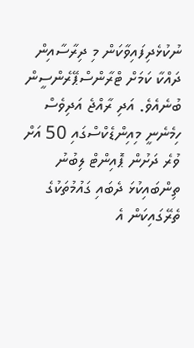ނުކުޅެދިފައިވާކަން މި ދިރާސާއިން ދައްކާ ކަމަށް ޓްރާންސްޕޭރެންސީން ބުނެއެވެ. އަދި ރާއްޖެ އަދިވެސް ހިމެނެނީ މިއިންޑެކްސްގައި 50 އަށް ވުރެ ދަށުން ޕޮއިންޓް ލިބުނު ތިންބައިކުޅަ ދެބައި ގައުމުތަކުގެ ތެރޭގައިކަން އެ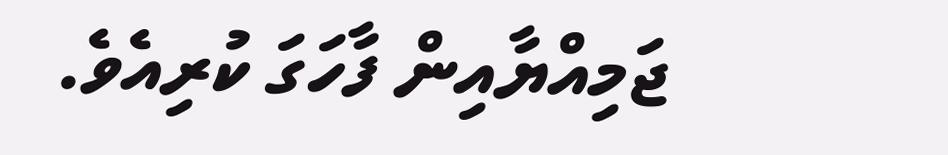ޖަމިއްޔާއިން ފާހަގަ ކުރިއެވެ.